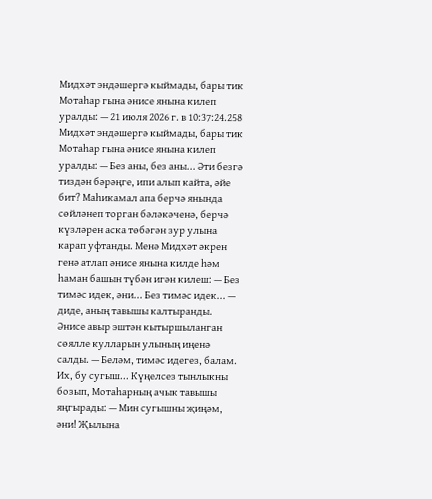Мидхәт эндәшергә кыймады, бары тик Мотаһар гына әнисе янына килеп уралды: — 21 июля 2026 г. в 10:37:24.258
Мидхәт эндәшергә кыймады, бары тик Мотаһар гына әнисе янына килеп уралды: — Без аны, без аны... Әти безгә тиздән бәрәңге, ипи алып кайта, әйе бит? Маһикамал апа берчә янында сөйләнеп торган бәләкәченә, берчә күзләрен аска төбәгән зур улына карап уфтанды. Менә Мидхәт әкрен генә атлап әнисе янына килде һәм һаман башын түбән игән килеш: — Без тимәс идек, әни... Без тимәс идек... — диде, аның тавышы калтыранды. Әнисе авыр эштән кытыршыланган сөялле кулларын улының иңенә салды. — Беләм, тимәс идегез, балам. Их, бу сугыш... Күңелсез тынлыкны бозып, Мотаһарның ачык тавышы яңгырады: — Мин сугышны җиңәм, әни! Җылына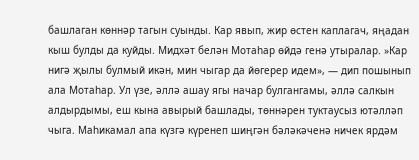башлаган көннәр тагын суынды. Кар явып, жир өстен каплагач, яңадан кыш булды да куйды. Мидхәт белән Мотаһар өйдә генә утыралар. »Кар нигә җылы булмый икән, мин чыгар да йөгерер идем», — дип пошынып ала Мотаһар. Ул үзе, әллә ашау ягы начар булгангамы, әллә салкын алдырдымы, еш кына авырый башлады, төннәрен туктаусыз ютәлләп чыга. Маһикамал апа күзгә күренеп шиңгән бәләкәченә ничек ярдәм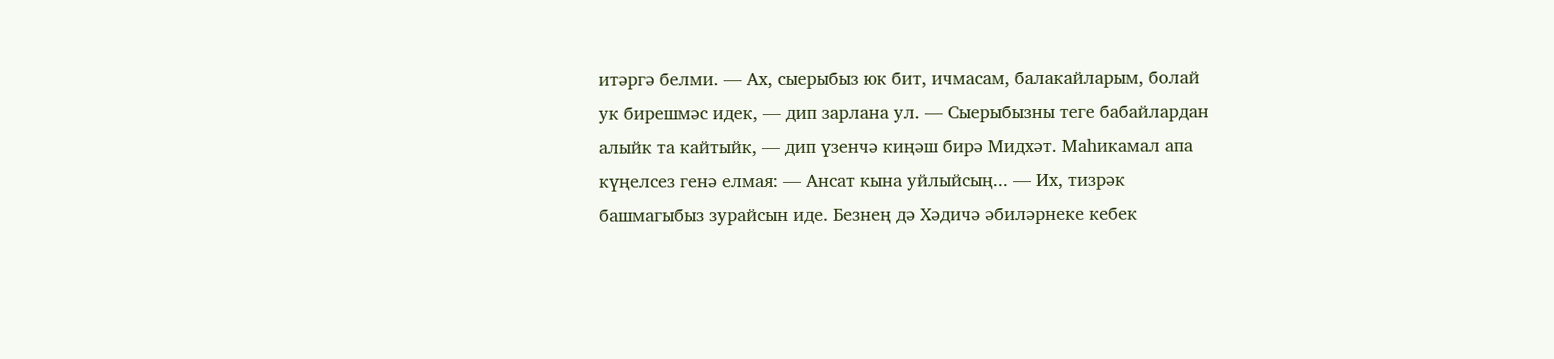итәргә белми. — Ах, сыерыбыз юк бит, ичмасам, балакайларым, болай ук бирешмәс идек, — дип зарлана ул. — Сыерыбызны теге бабайлардан алыйк та кайтыйк, — дип үзенчә киңәш бирә Мидхәт. Маһикамал апа күңелсез генә елмая: — Ансат кына уйлыйсың... — Их, тизрәк башмагыбыз зурайсын иде. Безнең дә Хәдичә әбиләрнеке кебек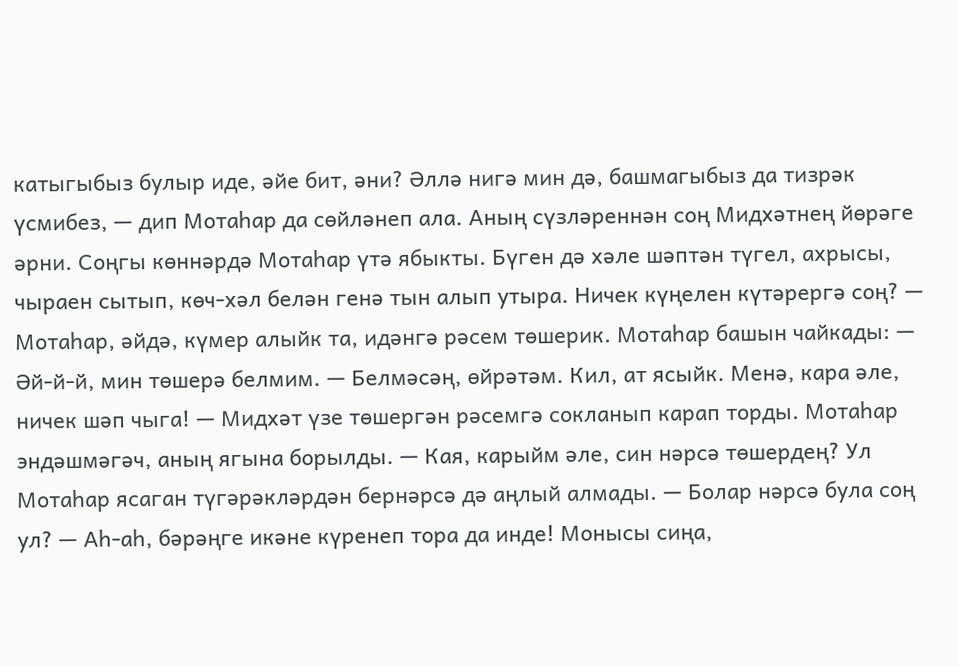катыгыбыз булыр иде, әйе бит, әни? Әллә нигә мин дә, башмагыбыз да тизрәк үсмибез, — дип Мотаһар да сөйләнеп ала. Аның сүзләреннән соң Мидхәтнең йөрәге әрни. Соңгы көннәрдә Мотаһар үтә ябыкты. Бүген дә хәле шәптән түгел, ахрысы, чыраен сытып, көч-хәл белән генә тын алып утыра. Ничек күңелен күтәрергә соң? — Мотаһар, әйдә, күмер алыйк та, идәнгә рәсем төшерик. Мотаһар башын чайкады: — Әй-й-й, мин төшерә белмим. — Белмәсәң, өйрәтәм. Кил, ат ясыйк. Менә, кара әле, ничек шәп чыга! — Мидхәт үзе төшергән рәсемгә сокланып карап торды. Мотаһар эндәшмәгәч, аның ягына борылды. — Кая, карыйм әле, син нәрсә төшердең? Ул Мотаһар ясаган түгәрәкләрдән бернәрсә дә аңлый алмады. — Болар нәрсә була соң ул? — Аһ-аһ, бәрәңге икәне күренеп тора да инде! Монысы сиңа,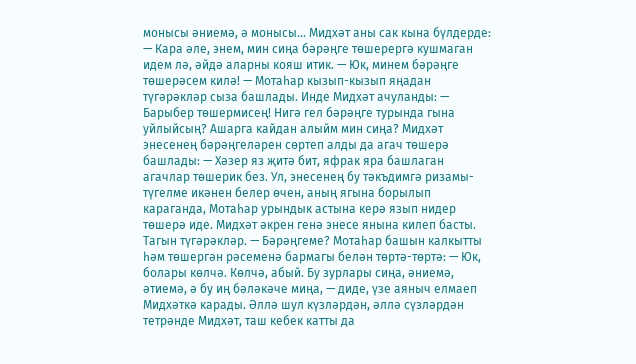монысы әниемә, ә монысы... Мидхәт аны сак кына бүлдерде: — Кара әле, энем, мин сиңа бәрәңге төшерергә кушмаган идем лә, әйдә аларны кояш итик. — Юк, минем бәрәңге төшерәсем килә! — Мотаһар кызып-кызып яңадан түгәрәкләр сыза башлады. Инде Мидхәт ачуланды: — Барыбер төшермисең! Нигә гел бәрәңге турында гына уйлыйсың? Ашарга кайдан алыйм мин сиңа? Мидхәт энесенең бәрәңгеләрен сөртеп алды да агач төшерә башлады: — Хәзер яз җитә бит, яфрак яра башлаган агачлар төшерик без. Ул, энесенең бу тәкъдимгә ризамы-түгелме икәнен белер өчен, аның ягына борылып караганда, Мотаһар урындык астына керә язып нидер төшерә иде. Мидхәт әкрен генә энесе янына килеп басты. Тагын түгәрәкләр. — Бәрәңгеме? Мотаһар башын калкытты һәм төшергән рәсеменә бармагы белән төртә-төртә: — Юк, болары көлчә. Көлчә, абый. Бу зурлары сиңа, әниемә, әтиемә, ә бу иң бәләкәче миңа, — диде, үзе аяныч елмаеп Мидхәткә карады. Әллә шул күзләрдән, әллә сүзләрдән тетрәнде Мидхәт, таш кебек катты да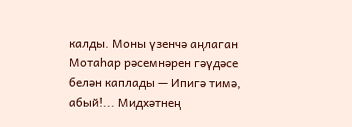калды. Моны үзенчә аңлаган Мотаһар рәсемнәрен гәүдәсе белән каплады — Ипигә тимә, абый!... Мидхәтнең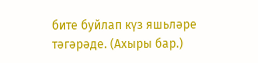бите буйлап күз яшьләре тәгәрәде. (Ахыры бар.)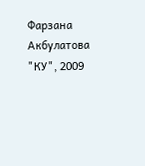Фарзана Акбулатова "КУ", 2009